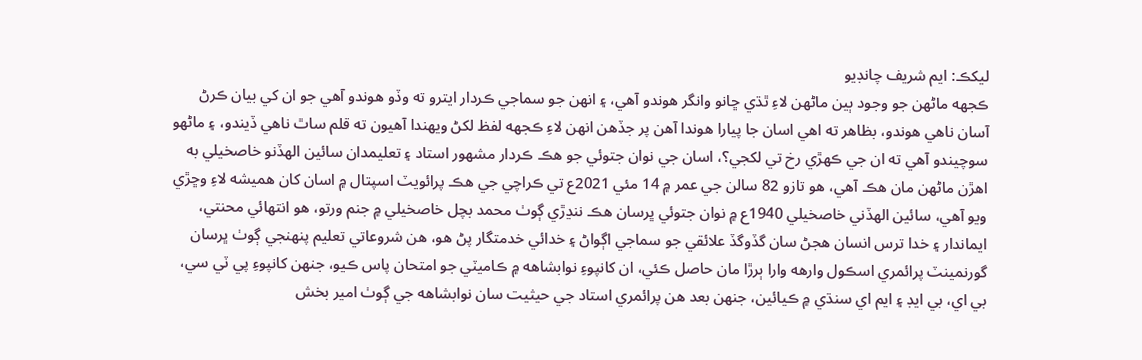ليکڪ: ايم شريف چانڊيو
ڪجهه ماڻهن جو وجود ٻين ماڻهن لاءِ ٿڌي ڇانو وانگر هوندو آهي، ۽ انهن جو سماجي ڪردار ايترو ته وڏو هوندو آهي جو ان کي بيان ڪرڻ آسان ناهي هوندو، بظاهر ته اهي اسان جا پيارا هوندا آهن پر جڏهن انهن لاءِ ڪجهه لفظ لکڻ ويهندا آهيون ته قلم ساٿ ناهي ڏيندو، ۽ ماڻهو سوچيندو آهي ته ان جي ڪهڙي رخ تي لکجي؟، اسان جي نوان جتوئي جو هڪ ڪردار مشهور استاد ۽ تعليمدان سائين الهڏنو خاصخيلي به اهڙن ماڻهن مان هڪ آهي، هو تازو 82 سالن جي عمر ۾ 14 مئي 2021ع تي ڪراچي جي هڪ پرائويٽ اسپتال ۾ اسان کان هميشه لاءِ وڇڙي ويو آهي، سائين الهڏني خاصخيلي 1940ع ۾ نوان جتوئي ڀرسان هڪ ننڍڙي ڳوٺ محمد بچل خاصخيلي ۾ جنم ورتو، هو انتهائي محنتي، ايماندار ۽ خدا ترس انسان هجڻ سان گڏوگڏ علائقي جو سماجي اڳواڻ ۽ خدائي خدمتگار پڻ هو، هن شروعاتي تعليم پنهنجي ڳوٺ ڀرسان گورنمينٽ پرائمري اسڪول وارهه وارا ٻرڙا مان حاصل ڪئي، ان کانپوءِ نوابشاهه ۾ ڪاميٽي جو امتحان پاس ڪيو، جنهن کانپوءِ پي ٽي سي، بي اي، بي ايڊ ۽ ايم اي سنڌي ۾ ڪيائين، جنهن بعد هن پرائمري استاد جي حيثيت سان نوابشاهه جي ڳوٺ امير بخش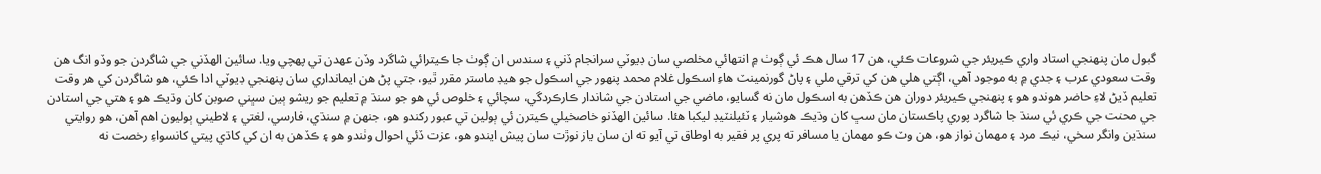گبول مان پنهنجي استاد واري ڪيريئر جي شروعات ڪئي، هن 17 سال هڪ ئي ڳوٺ ۾ انتهائي مخلصي سان ڊيوٽي سرانجام ڏني ۽ سندس ان ڳوٺ جا ڪيترائي شاگرد وڏن عهدن تي پهچي ويا. سائين الهڏني جي شاگردن جو وڏو انگ هن وقت سعودي عرب ۽ جدي ۾ به موجود آهي، اڳتي هلي هن کي ترقي ملي ۽ پاڻ گورنمينٽ هاءِ اسڪول غلام محمد پنهور جي اسڪول جو هيڊ ماستر مقرر ٿيو، جتي پڻ هن ايمانداري سان پنهنجي ڊيوٽي ادا ڪئي، هو شاگردن کي هر وقت تعليم ڏيڻ لاءِ حاضر هوندو هو ۽ پنهنجي ڪيريئر دوران هن ڪڏهن به اسڪول مان نه گسايو، ماضي جي استادن جي شاندار ڪارڪردگي، سچائي ۽ خلوص ئي هو جو سنڌ ۾ تعليم جو ريشو ٻين سڀني صوبن کان وڌيڪ هو ۽ هتي جي استادن جي محنت جي ڪري ئي سنڌ جا شاگرد پوري پاڪستان مان سڀ کان وڌيڪ هوشيار ۽ ٽئيلنٽيڊ ليکبا هئا. سائين الهڏنو خاصخيلي ڪيترن ئي ٻولين تي عبور رکندو هو، جنهن ۾ سنڌي، فارسي، لغتي ۽ لاطيني ٻوليون اهم آهن، هو روايتي سنڌين وانگر سخي، نيڪ مرد ۽ مهمان نواز هو، هن وٽ ڪو مهمان يا مسافر ته پري پر فقير به اوطاق تي آيو ته ان سان ياز نوڙت سان پيش ايندو هو، عزت ڏئي احوال وٺندو هو ۽ ڪڏهن به ان کي کاڌي پيتي کانسواءِ رخصت نه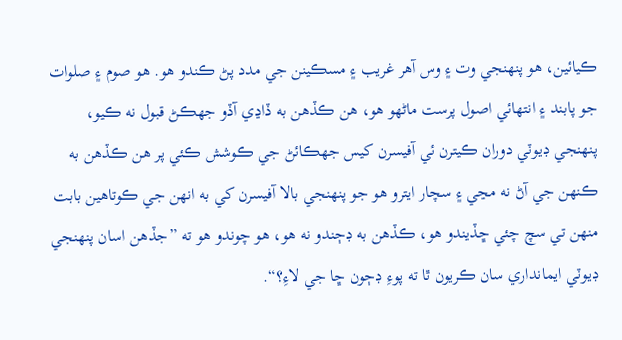ڪيائين، هو پنهنجي وت ۽ وس آهر غريب ۽ مسڪينن جي مدد پڻ ڪندو هو. هو صوم ۽ صلوات جو پابند ۽ انتهائي اصول پرست ماڻهو هو، هن ڪڏهن به ڏاڍي آڏو جهڪڻ قبول نه ڪيو، پنهنجي ڊيوٽي دوران ڪيترن ئي آفيسرن کيس جهڪائڻ جي ڪوشش ڪئي پر هن ڪڏهن به ڪنهن جي آڻ نه مڃي ۽ سچار ايترو هو جو پنهنجي بالا آفيسرن کي به انهن جي ڪوتاهين بابت منهن تي سچ چئي ڇڏيندو هو، ڪڏهن به ڊڄندو نه هو، هو چوندو هو ته ”جڏهن اسان پنهنجي ڊيوٽي ايمانداري سان ڪريون ٿا ته پوءِ ڊڄون ڇا جي لاءِ؟“.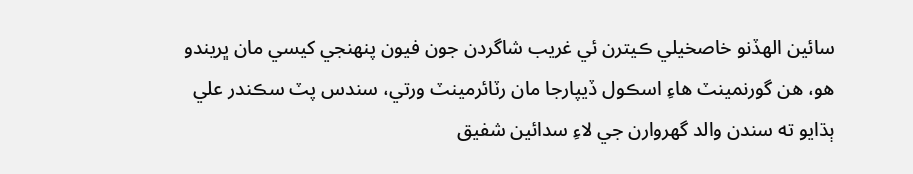سائين الهڏنو خاصخيلي ڪيترن ئي غريب شاگردن جون فيون پنهنجي کيسي مان ڀريندو هو، هن گورنمينٽ هاءِ اسڪول ڏيپارجا مان رٽائرمينٽ ورتي، سندس پٽ سڪندر علي ٻڌايو ته سندن والد گهروارن جي لاءِ سدائين شفيق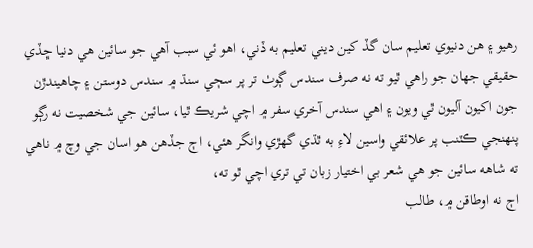رهيو ۽ هن دنيوي تعليم سان گڏ کين ديني تعليم به ڏني، اهو ئي سبب آهي جو سائين هي دنيا ڇڏي حقيقي جهان جو راهي ٿيو ته نه صرف سندس ڳوٺ تر پر سڄي سنڌ ۾ سندس دوستن ۽ چاهيندڙن جون اکيون آليون ٿي ويون ۽ اهي سندس آخري سفر ۾ اچي شريڪ ٿيا، سائين جي شخصيت نه رڳو پنهنجي ڪٽنب پر علائقي واسين لاءِ به ٿڌي گهڙي وانگر هئي، اڄ جڏهن هو اسان جي وچ ۾ ناهي ته شاهه سائين جو هي شعر بي اختيار زبان تي تري اچي ٿو ته،
اڄ نه اوطاقن ۾، طالب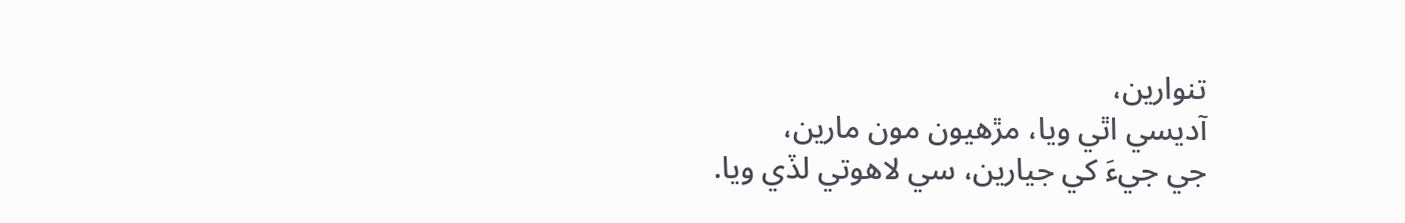تنوارين،
آديسي اٿي ويا، مڙهيون مون مارين،
جي جيءَ کي جيارين، سي لاهوتي لڏي ويا.